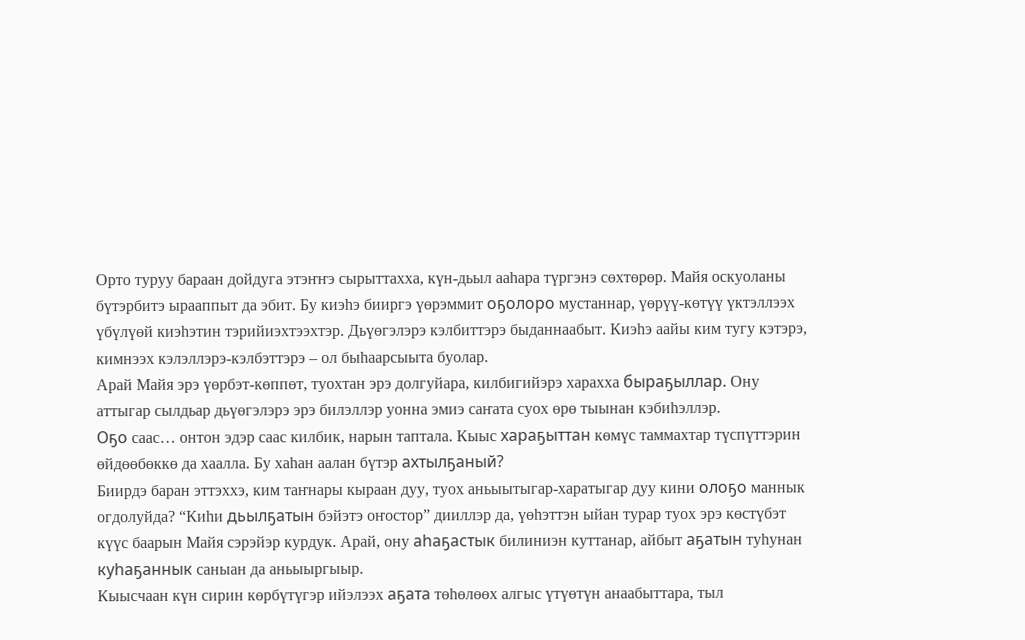Орто туруу бараан дойдуга этэҥҥэ сырыттахха, күн-дьыл ааһара түргэнэ сөхтөрөр. Майя оскуоланы бүтэрбитэ ырааппыт да эбит. Бу киэһэ бииргэ үөрэммит оҕолоро мустаннар, үөрүү-көтүү үктэллээх үбүлүөй киэһэтин тэрийиэхтээхтэр. Дьүөгэлэрэ кэлбиттэрэ быданнаабыт. Киэһэ аайы ким тугу кэтэрэ, кимнээх кэлэллэрэ-кэлбэттэрэ – ол быһаарсыыта буолар.
Арай Майя эрэ үөрбэт-көппөт, туохтан эрэ долгуйара, килбигийэрэ харахха быраҕыллар. Ону аттыгар сылдьар дьүөгэлэрэ эрэ билэллэр уонна эмиэ саҥата суох өрө тыынан кэбиһэллэр.
Оҕо саас… онтон эдэр саас килбик, нарын таптала. Кыыс хараҕыттан көмүс таммахтар түспүттэрин өйдөөбөккө да хаалла. Бу хаһан аалан бүтэр ахтылҕаный?
Биирдэ баран эттэххэ, ким таҥнары кыраан дуу, туох аньыытыгар-харатыгар дуу кини олоҕо маннык огдолуйда? “Киһи дьылҕатын бэйэтэ оҥостор” дииллэр да, үөһэттэн ыйан турар туох эрэ көстүбэт күүс баарын Майя сэрэйэр курдук. Арай, ону аһаҕастык билиниэн куттанар, айбыт аҕатын туһунан куһаҕаннык саныан да аньыыргыыр.
Кыысчаан күн сирин көрбүтүгэр ийэлээх аҕата төһөлөөх алгыс үтүөтүн анаабыттара, тыл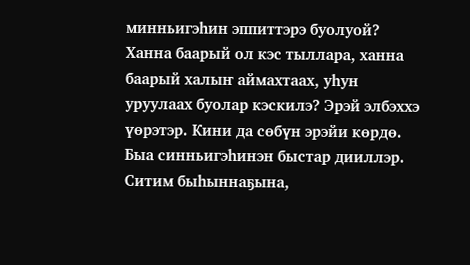минньигэһин эппиттэрэ буолуой? Ханна баарый ол кэс тыллара, ханна баарый халыҥ аймахтаах, уһун уруулаах буолар кэскилэ? Эрэй элбэххэ үөрэтэр. Кини да сөбүн эрэйи көрдө. Быа синньигэһинэн быстар дииллэр. Ситим быһыннаҕына,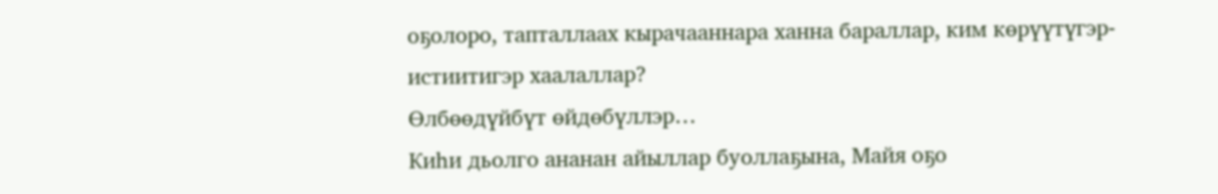оҕолоро, тапталлаах кырачааннара ханна бараллар, ким көрүүтүгэр-истиитигэр хаалаллар?
Өлбөөдүйбүт өйдөбүллэр…
Киһи дьолго ананан айыллар буоллаҕына, Майя оҕо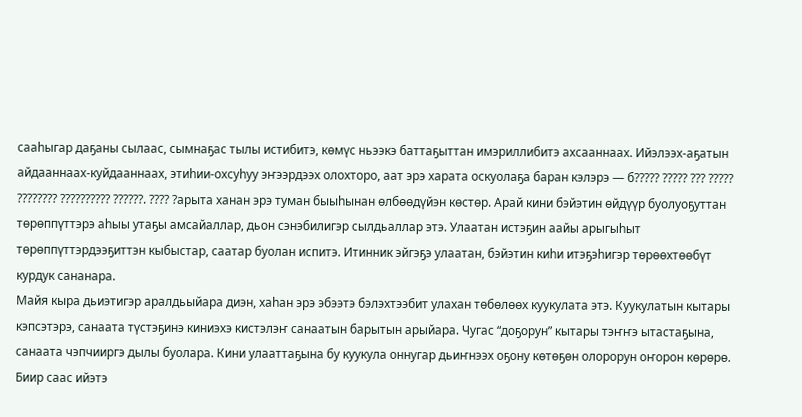сааһыгар даҕаны сылаас, сымнаҕас тылы истибитэ, көмүс ньээкэ баттаҕыттан имэриллибитэ ахсааннаах. Ийэлээх-аҕатын айдааннаах-куйдааннаах, этиһии-охсуһуу эҥээрдээх олохторо, аат эрэ харата оскуолаҕа баран кэлэрэ — б????? ????? ??? ????? ???????? ?????????? ??????. ???? ?арыта ханан эрэ туман быыһынан өлбөөдүйэн көстөр. Арай кини бэйэтин өйдүүр буолуоҕуттан төрөппүттэрэ аһыы утаҕы амсайаллар, дьон сэнэбилигэр сылдьаллар этэ. Улаатан истэҕин аайы арыгыһыт төрөппүттэрдээҕиттэн кыбыстар, саатар буолан испитэ. Итинник эйгэҕэ улаатан, бэйэтин киһи итэҕэһигэр төрөөхтөөбүт курдук сананара.
Майя кыра дьиэтигэр аралдьыйара диэн, хаһан эрэ эбээтэ бэлэхтээбит улахан төбөлөөх куукулата этэ. Куукулатын кытары кэпсэтэрэ, санаата түстэҕинэ киниэхэ кистэлэҥ санаатын барытын арыйара. Чугас “доҕорун” кытары тэҥҥэ ытастаҕына, санаата чэпчииргэ дылы буолара. Кини улааттаҕына бу куукула оннугар дьиҥнээх оҕону көтөҕөн олорорун оҥорон көрөрө.
Биир саас ийэтэ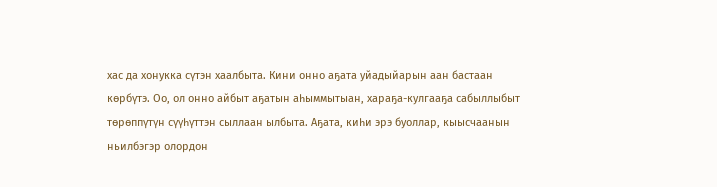хас да хонукка сүтэн хаалбыта. Кини онно аҕата уйадыйарын аан бастаан көрбүтэ. Оо, ол онно айбыт аҕатын аһыммытыан, хараҕа-кулгааҕа сабыллыбыт төрөппүтүн сүүһүттэн сыллаан ылбыта. Аҕата, киһи эрэ буоллар, кыысчаанын ньилбэгэр олордон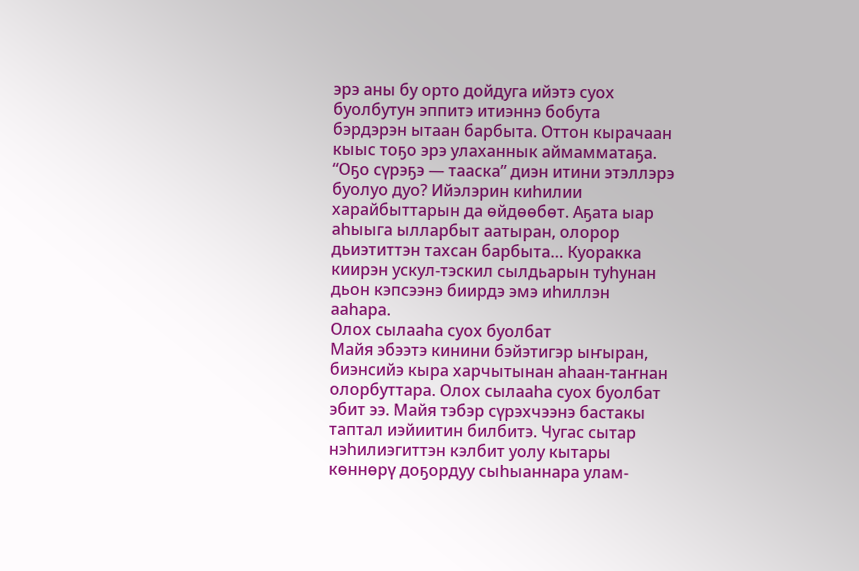эрэ аны бу орто дойдуга ийэтэ суох буолбутун эппитэ итиэннэ бобута бэрдэрэн ытаан барбыта. Оттон кырачаан кыыс тоҕо эрэ улаханнык аймамматаҕа. “Оҕо сүрэҕэ — тааска” диэн итини этэллэрэ буолуо дуо? Ийэлэрин киһилии харайбыттарын да өйдөөбөт. Аҕата ыар аһыыга ылларбыт аатыран, олорор дьиэтиттэн тахсан барбыта… Куоракка киирэн ускул-тэскил сылдьарын туһунан дьон кэпсээнэ биирдэ эмэ иһиллэн ааһара.
Олох сылааһа суох буолбат
Майя эбээтэ кинини бэйэтигэр ыҥыран, биэнсийэ кыра харчытынан аһаан-таҥнан олорбуттара. Олох сылааһа суох буолбат эбит ээ. Майя тэбэр сүрэхчээнэ бастакы таптал иэйиитин билбитэ. Чугас сытар нэһилиэгиттэн кэлбит уолу кытары көннөрү доҕордуу сыһыаннара улам-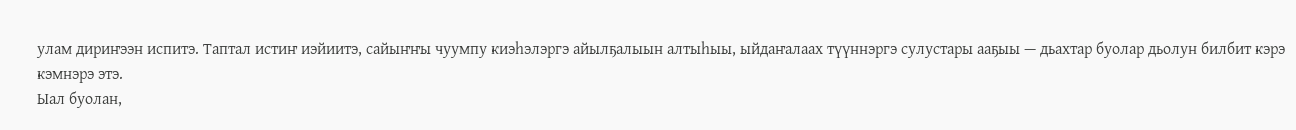улам дириҥээн испитэ. Таптал истиҥ иэйиитэ, сайыҥҥы чуумпу киэһэлэргэ айылҕалыын алтыһыы, ыйдаҥалаах түүннэргэ сулустары ааҕыы — дьахтар буолар дьолун билбит кэрэ кэмнэрэ этэ.
Ыал буолан,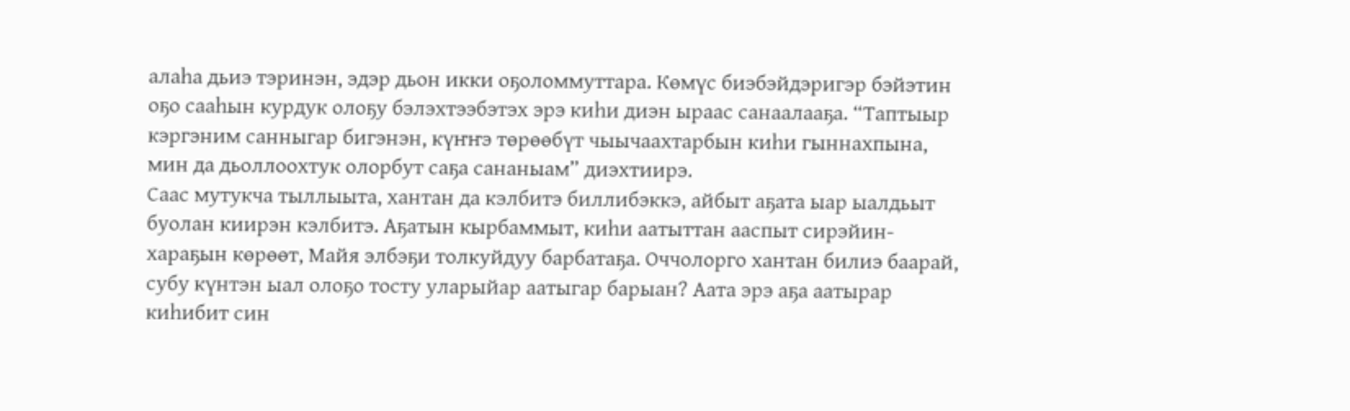алаһа дьиэ тэринэн, эдэр дьон икки оҕоломмуттара. Көмүс биэбэйдэригэр бэйэтин оҕо сааһын курдук олоҕу бэлэхтээбэтэх эрэ киһи диэн ыраас санаалааҕа. “Таптыыр кэргэним санныгар бигэнэн, күҥҥэ төрөөбүт чыычаахтарбын киһи гыннахпына, мин да дьоллоохтук олорбут саҕа сананыам” диэхтиирэ.
Саас мутукча тыллыыта, хантан да кэлбитэ биллибэккэ, айбыт аҕата ыар ыалдьыт буолан киирэн кэлбитэ. Аҕатын кырбаммыт, киһи аатыттан ааспыт сирэйин-хараҕын көрөөт, Майя элбэҕи толкуйдуу барбатаҕа. Оччолорго хантан билиэ баарай, субу күнтэн ыал олоҕо тосту уларыйар аатыгар барыан? Аата эрэ аҕа аатырар киһибит син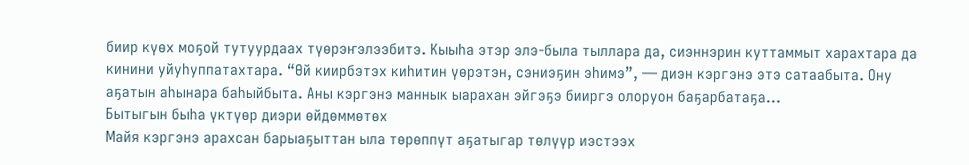биир күөх моҕой тутуурдаах түөрэҥэлээбитэ. Кыыһа этэр элэ-была тыллара да, сиэннэрин куттаммыт харахтара да кинини уйуһуппатахтара. “Өй киирбэтэх киһитин үөрэтэн, сэниэҕин эһимэ”, — диэн кэргэнэ этэ сатаабыта. Ону аҕатын аһынара баһыйбыта. Аны кэргэнэ маннык ыарахан эйгэҕэ бииргэ олоруон баҕарбатаҕа…
Бытыгын быһа үктүөр диэри өйдөммөтөх
Майя кэргэнэ арахсан барыаҕыттан ыла төрөппүт аҕатыгар төлүүр иэстээх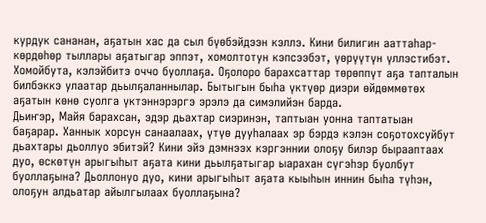курдук сананан, аҕатын хас да сыл бүөбэйдээн кэллэ. Кини билигин ааттаһар-көрдөһөр тыллары аҕатыгар эппэт, хомолтотун кэпсээбэт, үөрүүтүн үллэстибэт. Хомойбута, кэлэйбитэ оччо буоллаҕа. Оҕолоро барахсаттар төрөппүт аҕа тапталын билбэккэ улаатар дьылҕаланнылар. Бытыгын быһа үктүөр диэри өйдөммөтөх аҕатын көнө суолга үктэннэрэргэ эрэлэ да симэлийэн барда.
Дьиҥэр, Майя барахсан, эдэр дьахтар сиэринэн, таптыан уонна таптатыан баҕарар. Ханнык хорсун санаалаах, үтүө дууһалаах эр бэрдэ кэлэн соҕотохсуйбут дьахтары дьоллуо эбитэй? Кини эйэ дэмнээх кэргэннии олоҕу билэр бырааптаах дуо, өскөтүн арыгыһыт аҕата кини дьылҕатыгар ыарахан сүгэһэр буолбут буоллаҕына? Дьоллонуо дуо, кини арыгыһыт аҕата кыыһын иннин быһа түһэн, олоҕун алдьатар айылгылаах буоллаҕына?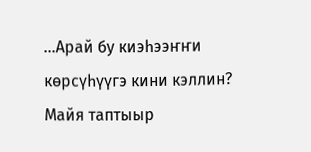…Арай бу киэһээҥҥи көрсүһүүгэ кини кэллин? Майя таптыыр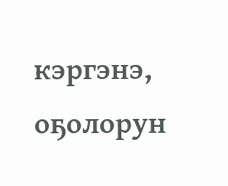кэргэнэ, оҕолорун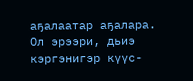аҕалаатар аҕалара. Ол эрээри, дьиэ кэргэнигэр күүс-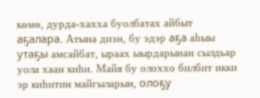көмө, дурда-хахха буолбатах айбыт аҕалара. Атына диэн, бу эдэр аҕа аһыы утаҕы амсайбат, ыраах ыырдарынан сылдьар уола хаан киһи. Майя бу олоххо билбит икки эр киһитин майгыларын, олоҕу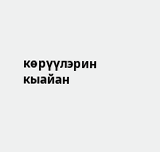көрүүлэрин кыайан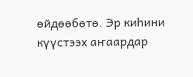өйдөөбөтө. Эр киһини күүстээх аҥаардар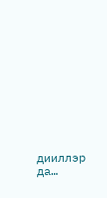дииллэр да…